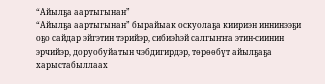“Айылҕа аартыгынан”
“Айылҕа аартыгынан” бырайыак оскуолаҕа киириэн иннинээҕи оҕо сайдар эйгэтин тэрийэр, сибиэһэй салгыҥҥа этин-сиинин эрчийэр, доруобуйатын чэбдигирдэр, төрөөбүт айылҕаҕа харыстабыллаах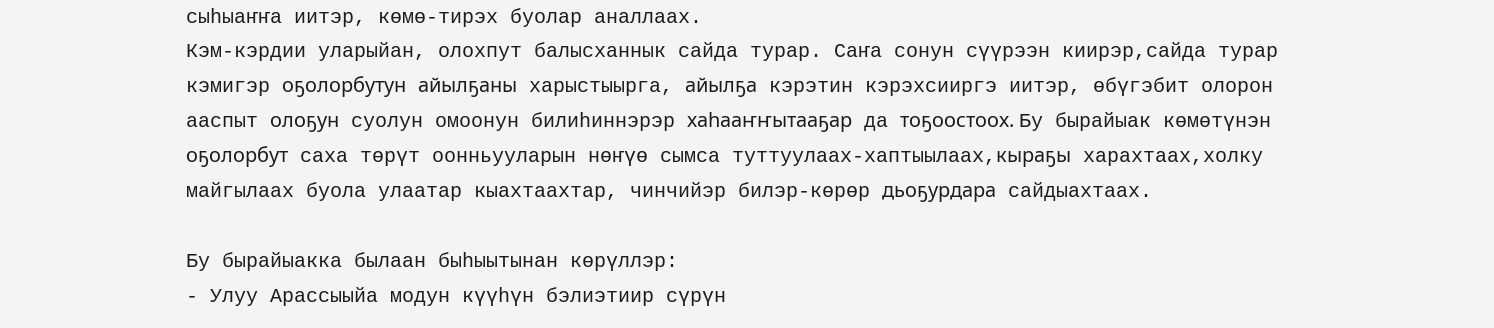сыһыаҥҥа иитэр, көмө-тирэх буолар аналлаах.
Кэм-кэрдии уларыйан, олохпут балысханнык сайда турар. Саҥа сонун сүүрээн киирэр,сайда турар кэмигэр оҕолорбутун айылҕаны харыстыырга, айылҕа кэрэтин кэрэхсииргэ иитэр, өбүгэбит олорон ааспыт олоҕун суолун омоонун билиһиннэрэр хаһааҥҥытааҕар да тоҕоостоох. Бу бырайыак көмөтүнэн оҕолорбут саха төрүт оонньууларын нөҥүө сымса туттуулаах-хаптыылаах,кыраҕы харахтаах,холку майгылаах буола улаатар кыахтаахтар, чинчийэр билэр-көрөр дьоҕурдара сайдыахтаах.

Бу бырайыакка былаан быһыытынан көрүллэр:
- Улуу Арассыыйа модун күүһүн бэлиэтиир сүрүн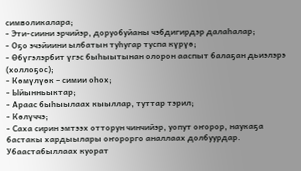символикалара;
- Эти-сиини эрчийэр, доруобуйаны чэбдигирдэр далаһалар;
- Оҕо эчэйиини ылбатын туһугар туспа күрүө;
- Өбүгэлэрбит үгэс быһыытынан олорон ааспыт балаҕан дьиэлэрэ (холлоҕос);
- Көмүлүөк – симии оһох;
- Ыйынньыктар;
- Араас быһыылаах кыыллар, туттар тэрил;
- Көлүччэ;
- Саха сирин эмтээх отторун чинчийэр, уопут оҥорор, наукаҕа бастакы хардыылары оҥорорго аналлаах долбуурдар.
Убаастабыллаах куорат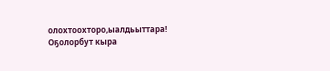олохтоохторо,ыалдьыттара!
Оҕолорбут кыра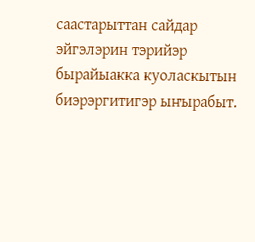саастарыттан сайдар эйгэлэрин тэрийэр бырайыакка куоласкытын биэрэргитигэр ыҥырабыт.